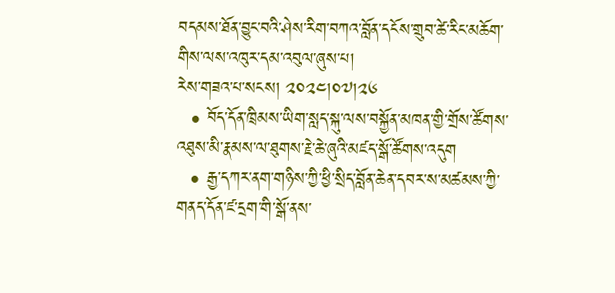བདམས་ཐོན་བྱུང་བའི་ཤེས་རིག་བཀའ་བློན་དངོས་གྲུབ་ཚེ་རིང་མཆོག་གིས་ལས་འཁུར་དམ་འབུལ་ཞུས་པ།
རེས་གཟའ་པ་སངས། ༢༠༢༤།༠༧།༢༦
  • བོད་དོན་ཁྲིམས་ཡིག་སླད་སྐུ་ལས་བསྐྱོན་མཁན་གྱི་གྲོས་ཚོགས་འཐུས་མི་རྣམས་ལ་ཐུགས་རྗེ་ཆེ་ཞུའི་མཛད་སྒོ་ཚོགས་འདུག
  • རྒྱ་དཀར་ནག་གཉིས་ཀྱི་ཕྱི་སྲིད་བློན་ཆེན་དབར་ས་མཚམས་ཀྱི་གནད་དོན་ཛ་དྲག་གི་སྒོ་ནས་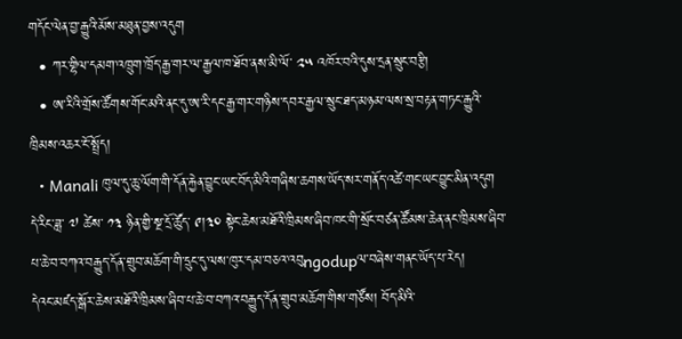གདོང་ལེན་བྱ་རྒྱུའི་མོས་མཐུན་བྱས་འདུག
  • ཀར་གྷིལ་དམག་འཁྲུག་ཁྲོད་རྒྱ་གར་ལ་རྒྱལ་ཁ་ཐོབ་ནས་མི་ལོ་ ༢༥ འཁོར་བའི་དུས་དྲན་སྲུང་བརྩི།
  • ཨ་རིའི་གྲོས་ཚོགས་གོང་མའི་ནང་དུ་ཨ་རི་དང་རྒྱ་གར་གཉིས་དབར་རྒྱལ་སྲུང་ཐད་མཉམ་ལས་སྲ་བརྟན་གཏང་རྒྱུའི་ཁྲིམས་འཆར་ངོ་སྤྲོད།
  • Manali ཁུལ་དུ་ཆུ་ལོག་གི་དོན་རྐྱེན་བྱུང་ཡང་བོད་མིའི་གཞིས་ཆགས་ཡོད་སར་གནོད་འཚེ་གང་ཡང་བྱུང་མིན་འདུག
དེ་རིང་ཟླ་ ༧ ཚེས་ ༡༣ ཉིན་གྱི་སྔ་དྲོ་ཚོུད་ ༩།༣༠ སྟེང་ཆེས་མཐོའི་ཁྲིམས་ཞིབ་ཁང་གི་སྲོང་བཙན་ཚོམས་ཆེན་ནང་ཁྲིམས་ཞིབ་པ་ཆེ་བ་བཀའ་བརྒྱུད་དོན་གྲུབ་མཆོག་གི་དྲུང་དུ་ལས་ཁུར་དམ་བཅའ་འབུngodupལ་བཞེས་གནང་ཡོད་པ་རེད།
དེའང་མཛད་སྒོར་ཆེས་མཐོའི་ཁྲིམས་ཞིབ་པ་ཆེ་བ་བཀའ་བརྒྱུད་དོན་གྲུབ་མཆོག་གིས་གཙོས། བོད་མིའི་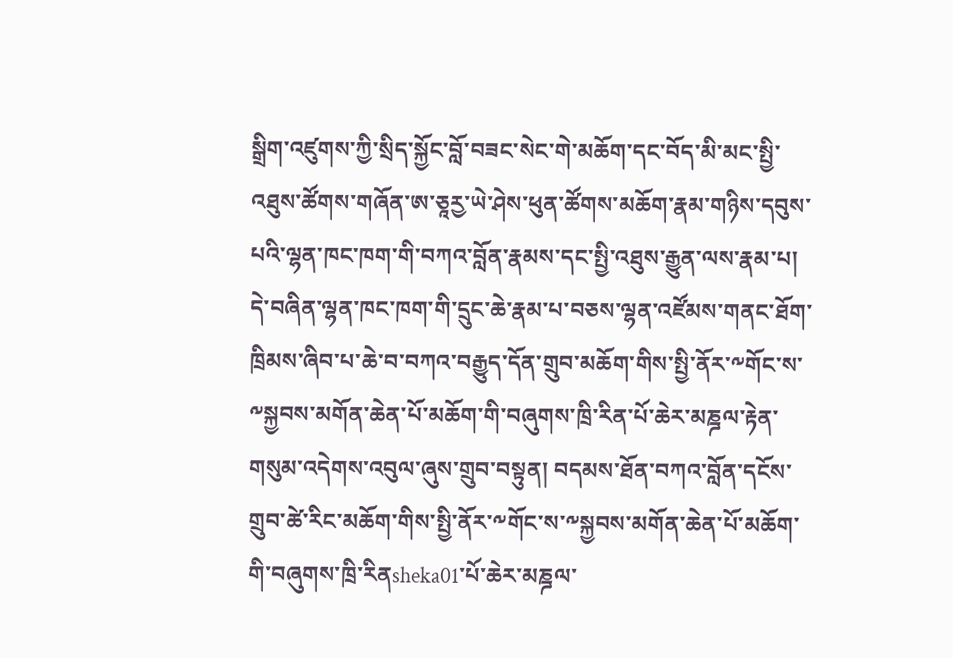སྒྲིག་འཛུགས་ཀྱི་སྲིད་སྐྱོང་བློ་བཟང་སེང་གེ་མཆོག་དང་བོད་མི་མང་སྤྱི་འཐུས་ཚོགས་གཞོན་ཨ་ཅཱརྱ་ཡེ་ཤེས་ཕུན་ཚོགས་མཆོག་རྣམ་གཉིས་དབུས་པའི་ལྷན་ཁང་ཁག་གི་བཀའ་བློན་རྣམས་དང་སྤྱི་འཐུས་རྒྱུན་ལས་རྣམ་པ། དེ་བཞིན་ལྷན་ཁང་ཁག་གི་དྲུང་ཆེ་རྣམ་པ་བཅས་ལྷན་འཛོམས་གནང་ཐོག་ཁྲིམས་ཞིབ་པ་ཆེ་བ་བཀའ་བརྒྱུད་དོན་གྲུབ་མཆོག་གིས་སྤྱི་ནོར་༸གོང་ས་༸སྐྱབས་མགོན་ཆེན་པོ་མཆོག་གི་བཞུགས་ཁྲི་རིན་པོ་ཆེར་མཎྜལ་རྟེན་གསུམ་འདེགས་འབུལ་ཞུས་གྲུབ་བསྟུན། བདམས་ཐོན་བཀའ་བློན་དངོས་གྲུབ་ཚེ་རིང་མཆོག་གིས་སྤྱི་ནོར་༸གོང་ས་༸སྐྱབས་མགོན་ཆེན་པོ་མཆོག་གི་བཞུགས་ཁྲི་རིནsheka01་པོ་ཆེར་མཎྜལ་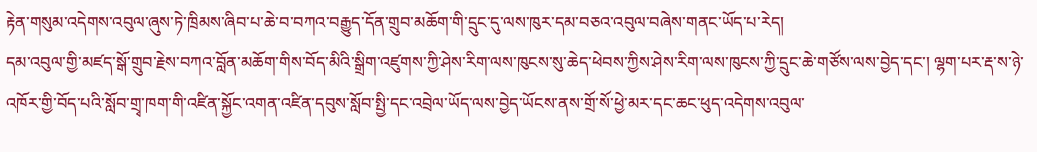རྟེན་གསུམ་འདེགས་འབུལ་ཞུས་ཏེ་ཁྲིམས་ཞིབ་པ་ཆེ་བ་བཀའ་བརྒྱུད་དོན་གྲུབ་མཆོག་གི་དྲུང་དུ་ལས་ཁུར་དམ་བཅའ་འབུལ་བཞེས་གནང་ཡོད་པ་རེད།
དམ་འབུལ་གྱི་མཛད་སྒོ་གྲུབ་རྗེས་བཀའ་བློན་མཆོག་གིས་བོད་མིའི་སྒྲིག་འཛུགས་ཀྱི་ཤེས་རིག་ལས་ཁུངས་སུ་ཆེད་ཕེབས་ཀྱིས་ཤེས་རིག་ལས་ཁུངས་ཀྱི་དྲུང་ཆེ་གཙོས་ལས་བྱེད་དང་། ལྷག་པར་རྡ་ས་ཉེ་འཁོར་གྱི་བོད་པའི་སློབ་གྲྭ་ཁག་གི་འཛིན་སྐྱོང་འགན་འཛིན་དབུས་སློབ་སྤྱི་དང་འབྲེལ་ཡོད་ལས་བྱེད་ཡོངས་ནས་གྲོ་སོ་ཕྱེ་མར་དང་ཆང་ཕུད་འདེགས་འབུལ་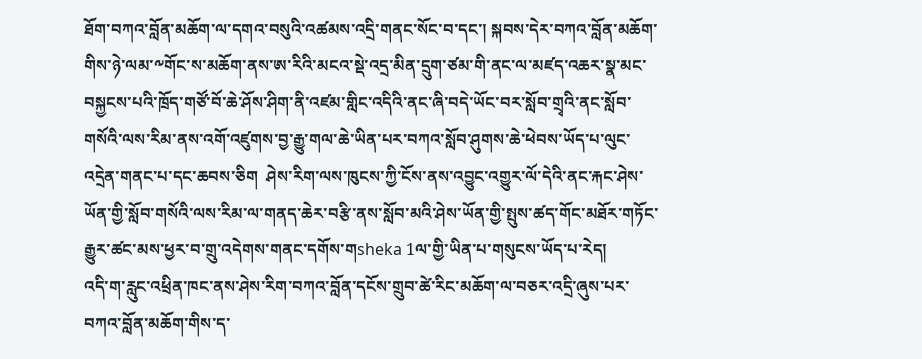ཐོག་བཀའ་བློན་མཆོག་ལ་དགའ་བསུའི་འཚམས་འདྲི་གནང་སོང་བ་དང་། སྐབས་དེར་བཀའ་བློན་མཆོག་གིས་ཉེ་ལམ་༸གོང་ས་མཆོག་ནས་ཨ་རིའི་མངའ་སྡེ་འདྲ་མིན་དྲུག་ཙམ་གི་ནང་ལ་མཛད་འཆར་སྣ་མང་བསྐྱངས་པའི་ཁྲོད་གཙོ་བོ་ཆེ་ཤོས་ཤིག་ནི་འཛམ་གླིང་འདིའི་ནང་ཞི་བདེ་ཡོང་བར་སློབ་གྲྭའི་ནང་སློབ་གསོའི་ལས་རིམ་ནས་འགོ་འཛུགས་བྱ་རྒྱུ་གལ་ཆེ་ཡིན་པར་བཀའ་སློབ་ཤུགས་ཆེ་ཕེབས་ཡོད་པ་ལུང་འདྲེན་གནང་པ་དང་ཆབས་ཅིག  ཤེས་རིག་ལས་ཁུངས་ཀྱི་ངོས་ནས་འབྱུང་འགྱུར་ལོ་དེའི་ནང་རྐང་ཤེས་ཡོན་གྱི་སློབ་གསོའི་ལས་རིམ་ལ་གནད་ཆེར་བརྩི་ནས་སློབ་མའི་ཤེས་ཡོན་གྱི་སྤུས་ཚད་གོང་མཐོར་གཏོང་རྒྱུར་ཚང་མས་ཕྱར་བ་གྲུ་འདེགས་གནང་དགོས་གsheka 1ལ་གྱི་ཡིན་པ་གསུངས་ཡོད་པ་རེད།
འདི་ག་རླུང་འཕྲིན་ཁང་ནས་ཤེས་རིག་བཀའ་བློན་དངོས་གྲུབ་ཚེ་རིང་མཆོག་ལ་བཅར་འདྲི་ཞུས་པར་བཀའ་བློན་མཆོག་གིས་ད་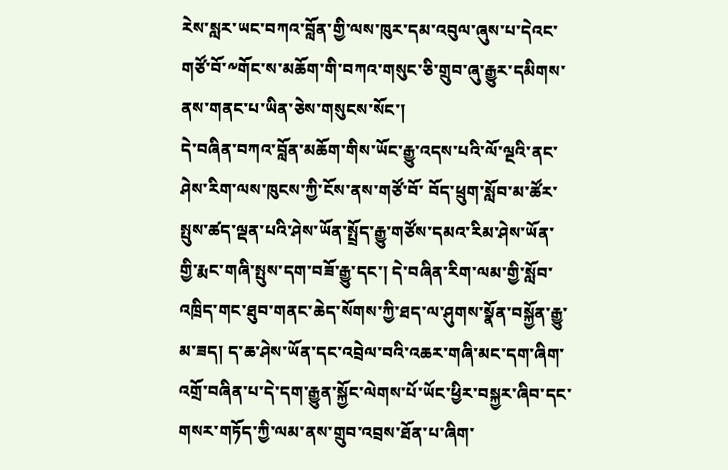རེས་སླར་ཡང་བཀའ་བློན་གྱི་ལས་ཁུར་དམ་འབུལ་ཞུས་པ་དེའང་གཙོ་བོ་༸གོང་ས་མཆོག་གི་བཀའ་གསུང་ཅི་གྲུབ་ཞུ་རྒྱུར་དམིགས་ནས་གནང་པ་ཡིན་ཅེས་གསུངས་སོང་།
དེ་བཞིན་བཀའ་བློན་མཆོག་གིས་ཡོང་རྒྱུ་འདས་པའི་ལོ་ལྔའི་ནང་ཤེས་རིག་ལས་ཁུངས་ཀྱི་ངོས་ནས་གཙོ་བོ་ བོད་ཕྲུག་སློབ་མ་ཚོར་སྤུས་ཚད་ལྡན་པའི་ཤེས་ཡོན་སྤྲོད་རྒྱུ་གཙོས་དམའ་རིམ་ཤེས་ཡོན་གྱི་རྨང་གཞི་སྤུས་དག་བཟོ་རྒྱུ་དང་། དེ་བཞིན་རིག་ལམ་གྱི་སློབ་འཁྲིད་གང་ཐུབ་གནང་ཆེད་སོགས་ཀྱི་ཐད་ལ་ཤུགས་སྣོན་བསྐྱོན་རྒྱུ་མ་ཟད། ད་ཆ་ཤེས་ཡོན་དང་འབྲེལ་བའི་འཆར་གཞི་མང་དག་ཞིག་འགྲོ་བཞིན་པ་དེ་དག་རྒྱུན་སྐྱོང་ལེགས་པོ་ཡོང་ཕྱིར་བསྐྱར་ཞིབ་དང་གསར་གཏོད་ཀྱི་ལམ་ནས་གྲུབ་འབྲས་ཐོན་པ་ཞིག་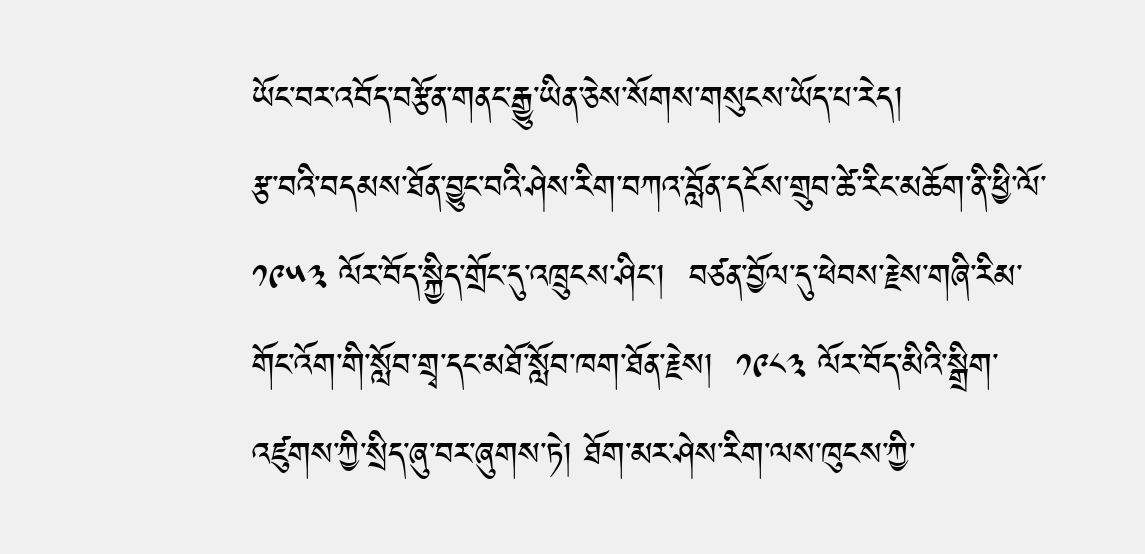ཡོང་བར་འབོད་བརྩོན་གནང་རྒྱུ་ཡིན་ཅེས་སོགས་གསུངས་ཡོད་པ་རེད།
རྩ་བའི་བདམས་ཐོན་བྱུང་བའི་ཤེས་རིག་བཀའ་བློན་དངོས་གྲུབ་ཚེ་རིང་མཆོག་ནི་ཕྱི་ལོ་ ༡༩༥༣ ལོར་བོད་སྐྱིད་གྲོང་དུ་འཁྲུངས་ཤིང་།  བཙན་བྱོལ་དུ་ཕེབས་རྗེས་གཞི་རིམ་གོང་འོག་གི་སློབ་གྲྭ་དང་མཐོ་སློབ་ཁག་ཐོན་རྗེས།  ༡༩༨༣ ལོར་བོད་མིའི་སྒྲིག་འཛུགས་ཀྱི་སྲིད་ཞུ་བར་ཞུགས་ཏེ། ཐོག་མར་ཤེས་རིག་ལས་ཁུངས་ཀྱི་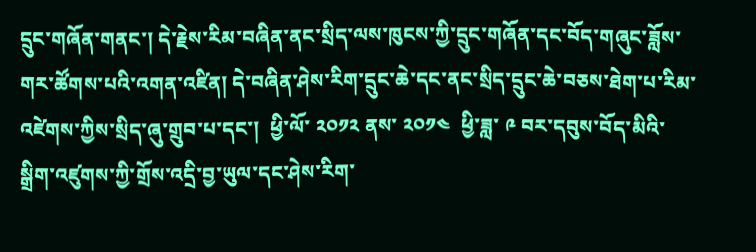དྲུང་གཞོན་གནང་། དེ་རྗེས་རིམ་བཞིན་ནང་སྲིད་ལས་ཁུངས་ཀྱི་དྲུང་གཞོན་དང་བོད་གཞུང་ཟློས་གར་ཚོགས་པའི་འགན་འཛིན། དེ་བཞིན་ཤེས་རིག་དྲུང་ཆེ་དང་ནང་སྲིད་དྲུང་ཆེ་བཅས་ཐེག་པ་རིམ་འཛེགས་ཀྱིས་སྲིད་ཞུ་གྲུབ་པ་དང་།  ཕྱི་ལོ་ ༢༠༡༢ ནས་ ༢༠༡༤  ཕྱི་ཟླ་ ༩ བར་དབུས་བོད་མིའི་སྒྲིག་འཛུགས་ཀྱི་གྲོས་འདྲི་བྱ་ཡུལ་དང་ཤེས་རིག་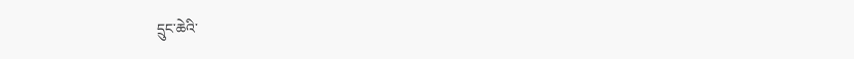དྲུང་ཆེའི་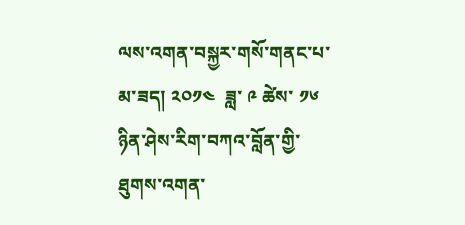ལས་འགན་བསྐྱར་གསོ་གནང་པ་མ་ཟད། ༢༠༡༤  ཟླ་ ༩ ཚེས་ ༡༦ ཉིན་ཤེས་རིག་བཀའ་བློན་གྱི་ཐུགས་འགན་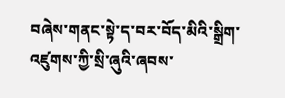བཞེས་གནང་སྟེ་ད་བར་བོད་མིའི་སྒྲིག་འཛུགས་ཀྱི་སྲི་ཞུའི་ཞབས་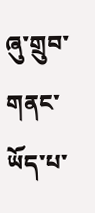ཞུ་གྲུབ་གནང་ཡོད་པ་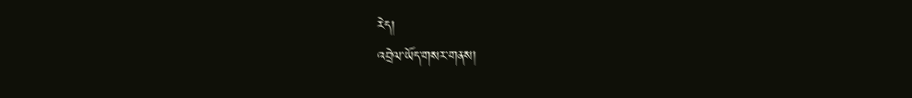རེད།
འབྲེལ་ཡོད་གསར་གནས།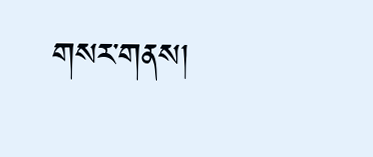གསར་གནས།